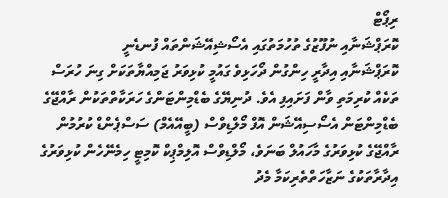ރިޕޯޓް
ކޮރަޕްޝަނާއި ނުފޫޒުގެ ތުހުމަތުގައި އެސޯޝިއޭޝަންތައް ފުނޑެނީ
ކޮރަޕްޝަނާއި އިދާރީ ހިންގުން ދޯހަޅިވެ ގައުމީ ކުޅިވަރު ޖަމިއްޔާތަކަށް ގިނަ ހުރަސް ތަކެއް ކުރިމަތި ވާން ފަށައިފި އެވެ. ދުނިޔޭގެ ބެޑްމިންޓަންގެ ހަރަކާތްތަކުން ރާއްޖޭގެ ބެޑްމިންޓަން އެސޯސިއޭޝަން އޮފް މޯލްޑިވްސް (ބީއޭއެމް) ސަސްޕެންޑް ކުރުމުން ރާއްޖޭގެ ކުޅިވަރުގެ މާހައުލް ބަނަވެ، މޯލްޑިވްސް އޮލިމްޕިކް ކޮމިޓީ ހިމެނޭހެން ކުޅިވަރުގެ އިދާރާތަކުގެ ނަޒާހަތްތެރިކަމާ މެދު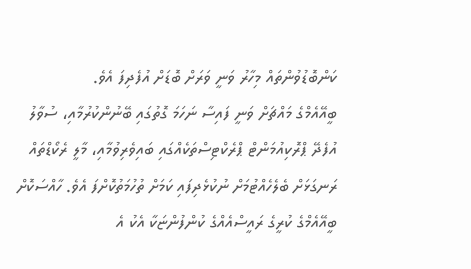ކަންބޮޑުވުންތައް މިހާރު ވަނީ ވަރަށް ބޮޑަށް އުފެދިފަ އެވެ.
ބީއޭއެމްގެ މައްޗަށް ވަނީ ފައިސާ ނަހަމަ ގޮތުގައި ބޭނުންކުރުމާއި، ސުވާލު އުފެދޭ ޕްރޮކިއުމަންޓް ޕްރެކްޓިސްތަކެއްގައި ބައިވެރިވުމާއި، މާލީ ރެކޯޑްތައް ރަނގަޅަށް ބެލެހެއްޓުމަށް ނުކުޅެދިފައި ކަމަށް ތުހުމަތުކޮށްފަ އެވެ. ހާއްސަކޮށް ބީއޭއެމްގެ ކުރީގެ ރައީސްއެއްގެ ކުންފުންޏަކާ އެކު އެ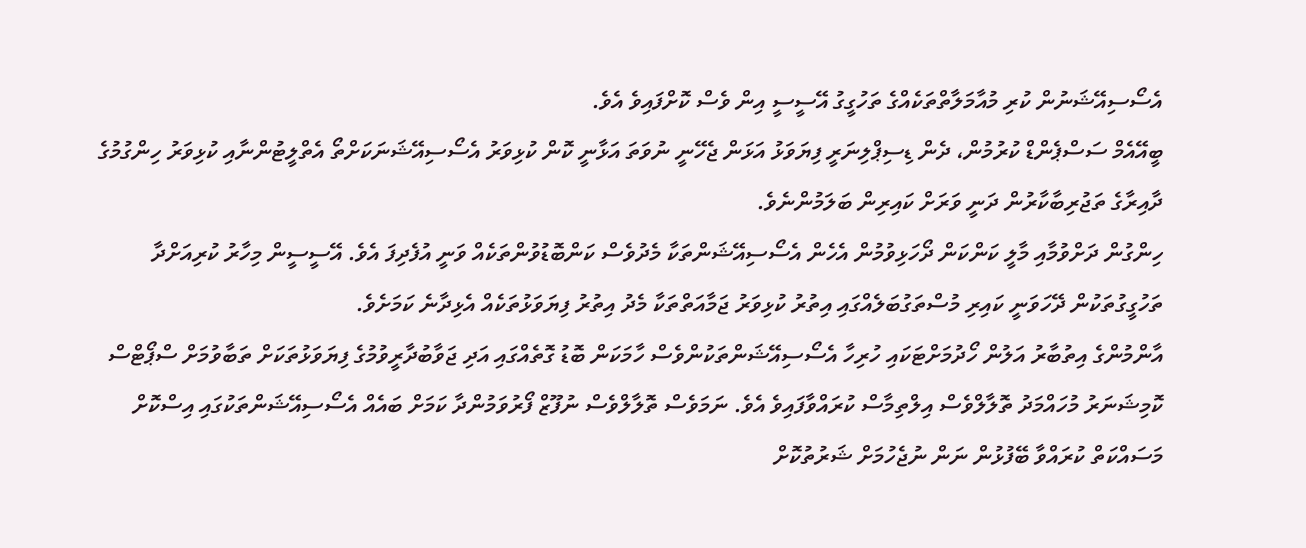އެސޯސިއޭޝަނުން ކުރި މުއާމަލާތްތަކެއްގެ ތަހުގީގު އޭސީސީ އިން ވެސް ކޮށްފައިވެ އެވެ.
ބީއޭއެމް ސަސްޕެންޑް ކުރުމުން، ދެން ޑިސިޕްލިނަރީ ފިޔަވަޅު އަޅަން ޖެހޭނީ ނުވަތަ އަޅާނީ ކޮން ކުޅިވަރު އެސޯސިއޭޝަނަކަށްތޯ އެތްލީޓުންނާއި ކުޅިވަރު ހިންގުމުގެ ދާއިރާގެ ތަޖުރިބާކާރުން ދަނީ ވަރަށް ކައިރިން ބަލަމުންނެވެ.
ހިންގުން ދަށްވުމާއި މާލީ ކަންކަން ދޯހަޅިވުމުން އެހެން އެސޯސިއޭޝަންތަކާ މެދުވެސް ކަންބޮޑުވުންތަކެއް ވަނީ އުފެދިފަ އެވެ. އޭސީސީން މިހާރު ކުރިއަށްދާ ތަހުގީގުތަކުން ދޭހަވަނީ ކައިރި މުސްތަގުބަލެއްގައި އިތުރު ކުޅިވަރު ޖަމާއަތްތަކާ މެދު އިތުރު ފިޔަވަޅުތަކެއް އެޅިދާނެ ކަމަށެވެ.
އާންމުންގެ އިތުބާރު އަލުން ހޯދުމަށްޓަކައި ހުރިހާ އެސޯސިއޭޝަންތަކުންވެސް ހާމަކަން ބޮޑު ގޮތެއްގައި އަދި ޖަވާބުދާރީވުމުގެ ފިޔަވަޅުތަކަށް ތަބާވުމަށް ސްޕޯޓްސް ކޮމިޝަނަރު މުހައްމަދު ތޮލާލްވެސް އިލްތިމާސް ކުރައްވާފައިވެ އެވެ. ނަމަވެސް ތޮލާލްވެސް ނުފޫޒް ފޯރުވަމުންދާ ކަމަށް ބައެއް އެސޯސިއޭޝަންތަކުގައި އިސްކޮށް މަސައްކަތް ކުރައްވާ ބޭފުޅުން ނަން ނުޖެހުމަށް ޝަރުތުކޮށް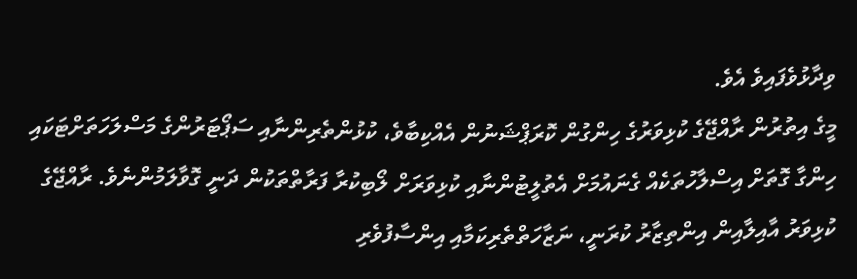ވިދާޅުވެފައިވެ އެވެ.
މީގެ އިތުރުން ރާއްޖޭގެ ކުޅިވަރުގެ ހިންގުން ކޮރަޕްޝަނުން އެއްކިބާވެ، ކުޅުންތެރިންނާއި ސަޕޯޓަރުންގެ މަސްލަހަތަށްޓަކައި ހިންގާ ގޮތަށް އިސްލާހުތަކެއް ގެނައުމަށް އެތުލީޓުންނާއި ކުޅިވަރަށް ލޯބިކުރާ ފަރާތްތަކުން ދަނީ ގޮވާލަމުންނެވެ. ރާއްޖޭގެ ކުޅިވަރު އާއިލާއިން އިންތިޒާރު ކުރަނީ، ނަޒާހަތްތެރިކަމާއި އިންސާފުވެރި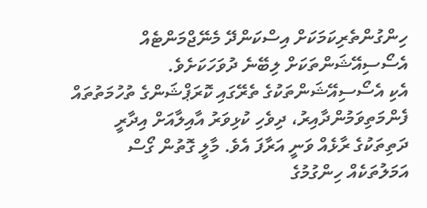ހިންގުންތެރިކަމަކަށް އިސްކަންދޭ މެނޭޖްމަންޓެއް އެސޯސިއޭޝަންތަކަށް ލިބޭނެ ދުވަހަކަށެވެ.
އެކި އެސޯސިއޭޝަންތަކުގެ ތެރޭގައި ކޮރަޕްޝަންގެ ތުހުމަތުތައް ފެންމަތިވަމުންދާއިރު، ދިވެހި ކުޅިވަރު އާއިލާއަށް އިދާރީ ދަތިތަކުގެ ރާޅެއް ވަނީ އަރާފަ އެވެ. މާލީ ގޮތުން ގޯސް އަމަލުތަކެއް ހިންގުމުގެ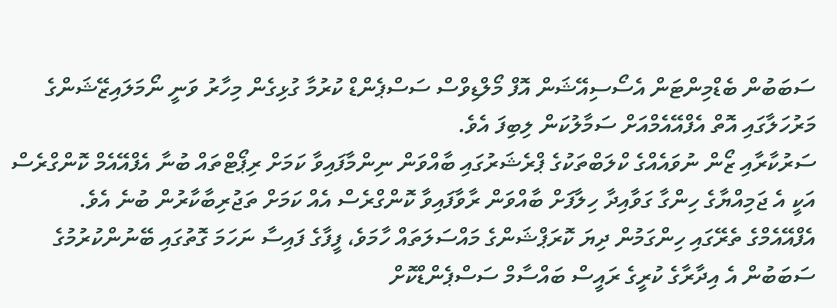ސަބަބުން ބެޑްމިންޓަން އެސޯސިއޭޝަން އޮފް މޯލްޑިވްސް ސަސްޕެންޑް ކުރުމާ ގުޅިގެން މިހާރު ވަނީ ނޯމަލައިޒޭޝަންގެ މަރުހަލާގައި އޮތް އެފްއޭއެމްއަށް ސަމާލުކަން ލިބިފަ އެވެ.
ސަރުކާރާއި ޒޯން ނުވައެއްގެ ކްލަބްތަކުގެ ޕްރެޝަރުގައި ބާއްވަން ނިންމާފައިވާ ކަމަށް ރިޕޯޓްތައް ބުނާ އެފްއޭއެމް ކޮންގްރެސް އަކީ އެ ޖަމިއްޔާގެ ހިންގާ ގަވާއިދާ ހިލާފަށް ބާއްވަން ރާވާފައިވާ ކޮންގްރެސް އެއް ކަމަށް ތަޖުރިބާކާރުން ބުނެ އެވެ.
އެފްއޭއެމްގެ ތެރޭގައި ހިންގަމުން ދިޔަ ކޮރަޕްޝަންގެ މައްސަލަތައް ހާމަވެ، ފީފާގެ ފައިސާ ނަހަމަ ގޮތުގައި ބޭނުންކުރުމުގެ ސަބަބުން އެ އިދާރާގެ ކުރީގެ ރައީސް ބައްސާމް ސަސްޕެންޑްކޮށް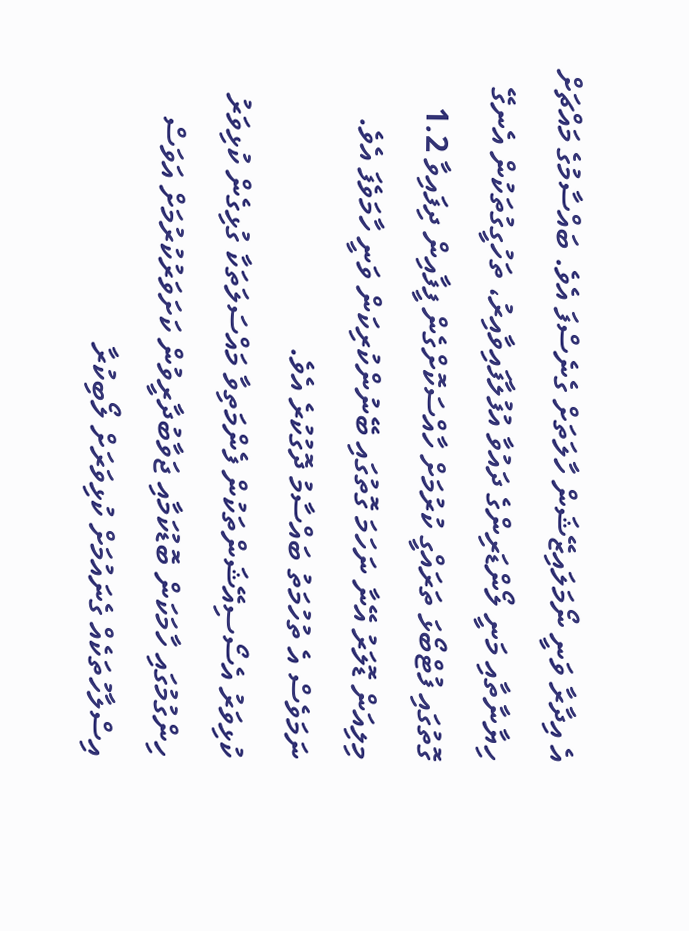އެ އިދާރާ ވަނީ ނޯމަލައިޒޭޝަން ހާލަތަށް ގެނެސްފަ އެވެ. ބައްސާމުގެ މައްޗަށް ހިޔާނާތާއި މަނީ ލޯންޑަރިންގެ ދައުވާ އުފުލާފައިވާއިރު، ތަހުގީގުތަކުން އެނގޭ ގޮތުގައި ފުޓްބޯޅަ ތަރައްގީ ކުރުމަށް ހާއްސަކޮށްގެން ފީފާއިން ދިފައިވާ 1.2 މިލިއަން ޑޮލަރު އޭނާ ނަހަމަ ގޮތުގައި ބޭނުންކުރިކަން ވަނީ ހާމަވެފަ އެވެ. ނަމަވެސް އެ ތުހުމަތު ބައްސާމު ދޮގުކުރެ އެވެ.
ކުޅިވަރު އެސޯސިއޭޝަންތަކުން ފެންމަތިވާ މައްސަލަތަކާ ގުޅިގެން ކުޅިވަރު ހިންގުމުގައި ހާމަކަން ބޮޑުކަމާއި ޖަވާބުދާރީވުން ކަށަވަރުކުރުމަށް އަވަސް އިސްލާހުތަކެއް ގެނައުމަށް ކުޅިވަރަށް ލޯބިކުރާ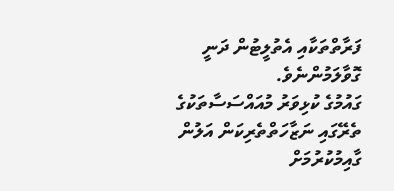ފަރާތްތަކާއި އެތުލީޓުން ދަނީ ގޮވާލަމުންނެވެ.
ގައުމުގެ ކުޅިވަރު މުއައްސަސާތަކުގެ ތެރޭގައި ނަޒާހަތްތެރިކަން އަލުން ގާއިމުކުރުމަށް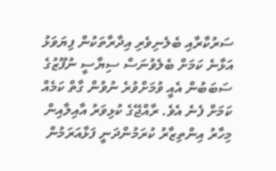ސަރުކާރާއި ބެލެނިވެރި އިދާރާތަކުން ފިޔަވަޅު އަޅާނެ ކަމަށް ބެލެވުނަސް ސިޔާސީ ނުފޫޒުގެ ސަބަބުން އެއީ ވުމަށްވުރެ ނުވުން ގާތް ކަމެއް ކަމަށް ފެނެ އެވެ. ރާއްޖޭގެ ކުޅިވަރު އާއިލާއިން މިހާރު އިންތިޒާރު ކުރަމުންދަނީ ފަޅާއަރަމުން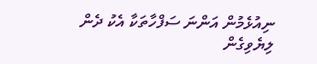ނިއުޅެމުން އަންނަ ސަފްހާތަކާ އެކު ދެން ލިޔެވިގެން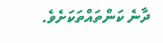ދާނެ ކަންތައްތަކަށެވެ.